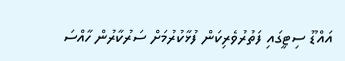އައްޑޫ ސިޓީގައި ފަތުރުވެރިކަން ފުޅާކުރުމަށް ސަރުކާރުން ހާއްސަ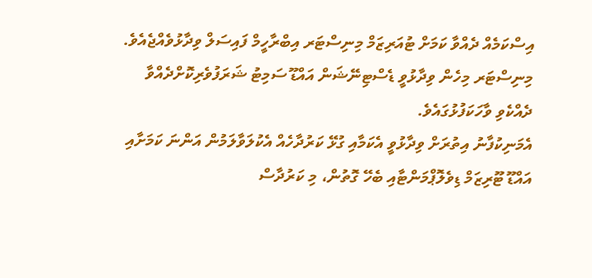އިސްކަމެއް ދެއްވާ ކަމަށް ޓުއަރިޒަމް މިނިސްޓަރ އިބްރާހީމް ފައިސަލް ވިދާޅުވެއްޖެއެވެ.
މިނިސްޓަރ މިހެން ވިދާޅުވީ ޑެސްޓިނޭޝަން އައްޑޫ ސަމިޓު ޝަރަފުވެރިކޮށްދެއްވާ ދެއްކެވި ވާހަކަފުޅުގައެވެ.
އެމަނިކުފާނު އިތުރަށް ވިދާޅުވީ އެކަމާއި ގުޅޭ ކަރުދާހެއް އެކުލަވާލަމުން އަންނަ ކަމަށާއި އައްޑޫ ޓޫރިޒަމް ޑިވެލޮޕްމަންޓާއި ބެހޭ ގޮތުން، މި ކަރުދާސް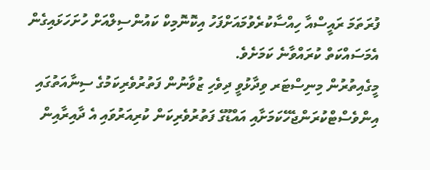ފުރަތަމަ ރައީސްއާ ހިއްސާކުރެވުމައަށްފަހު އިކޮނޮމިކް ކައުންސިލްއަށް ހުށަހަޅައިގެން އެމަސައްކަތް ކުރައްވާނެ ކަމަށެވެ.
މީގެއިތުރުން މިނިސްޓަރ ވިދާޅުވީ ދިވެހި ޒުވާނުން ފަތުރުވެރިކަމުގެ ސިނާއަތުގައި އިންވެސްޓްކުރަންޖެހޭކަމަށާއި އައްޑޫގެ ފަތުރުވެރިކަން ކުރިއަރުވައި އެ ދާއިރާއިން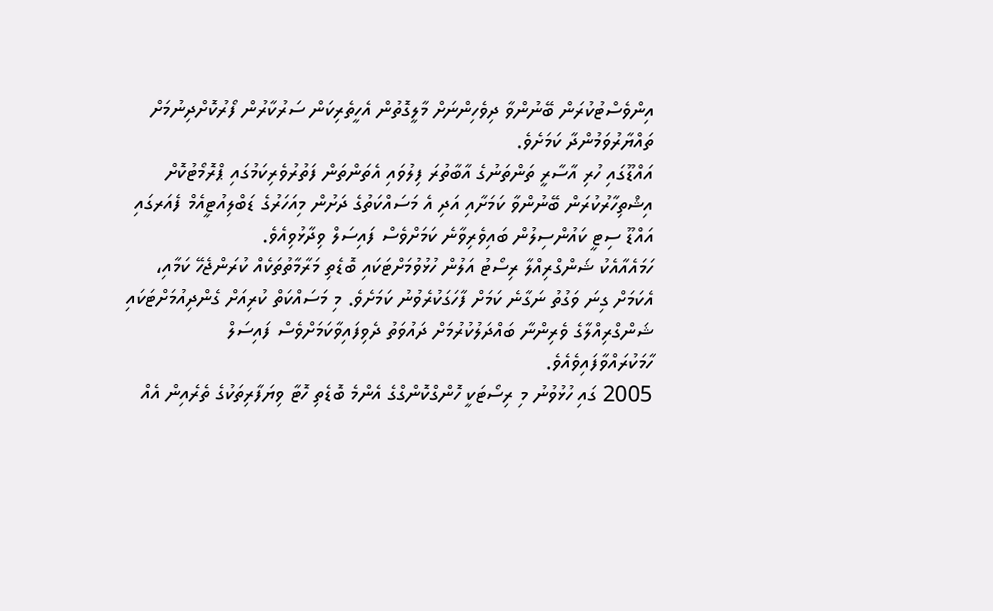އިންވެސްޓުކުރަން ބޭނުންވާ ދިވެހިންނަށް މާލީގޮތުން އެހީތެރިކަން ސަރުކާރުން ފޯރުކޮށްދިނުމަށް ތައްޔާރުވަމުންދާ ކަމަށެވެ.
އައްޑޫގައި ހުރި އާސާރީ ތަންތަނުގެ އާބާތުރަ ފިލުވައި އެތަންތަން ފަތުރުވެރިކަމުގައި ޕްރޮމޯޓުކޮށް އިޝްތިހާރުކުރަން ބޭނުންވާ ކަމަށާއި އަދި އެ މަސައްކަތުގެ ދަށުން މިއަހަރުގެ ޑަބްލިއުޓީއެމް ފެއަރގައި އައްޑޫ ސިޓީ ކައުންސިލުން ބައިވެރިވާނެ ކަމަށްވެސް ފައިސަލް ވިދާޅުވިއެވެ.
ހަމައެއާއެކު ޝަންގްރިއްލާ ރިސޯޓު އަލުން ހުޅުވުމަށްޓަކައި ބޮޑެތި މަރާމާތުތަކެއް ކުރަންޖެހޭ ކަމާއި، އެކަމަށް ގިނަ ވަގުތު ނަގާނެ ކަމަށް ފާހަގަކުރެވުނު ކަމަށެވެ. މި މަސައްކަތް ކުރިއަށް ގެންދިއުމަށްޓަކައި ޝަންގްރިއްލާގެ ވެރިންނާ ބައްދަލުކުރުމަށް ދައުވަތު ދެވިފައިވާކަމަށްވެސް ފައިސަލް ހާމަކުރައްވާފައިވެއެވެ.
2005 ގައި ހުޅުވުނު މި ރިސޯޓަކީ ހޮންގްކޮންގްގެ އެންމެ ބޮޑެތި ހޮޓާ ވިޔަފާރިތަކުގެ ތެރެއިން އެއް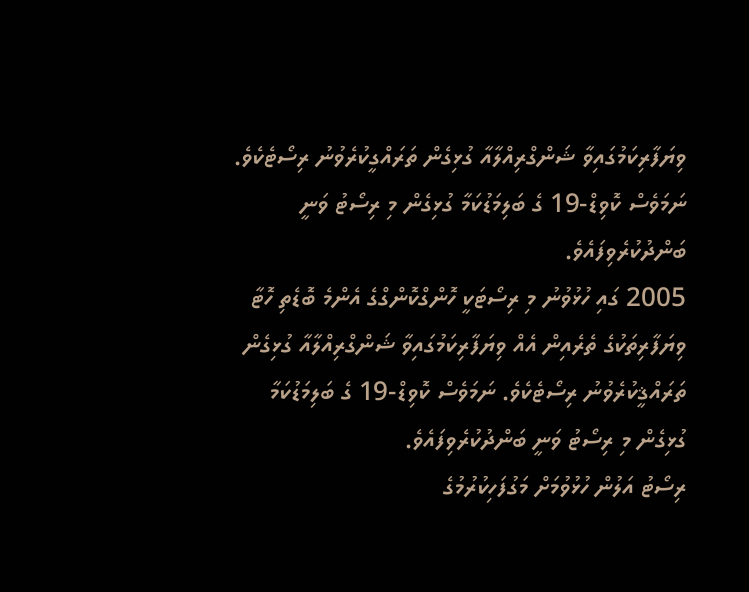ވިޔަފާރިކަމުގައިވާ ޝަންގްރިއްލާއާ ގުޅިގެން ތަރައްގީކުރެވުނު ރިސޯޓެކެވެ. ނަމަވެސް ކޮވިޑް-19 ގެ ބަލިމަޑުކަމާ ގުޅިގެން މި ރިސޯޓު ވަނީ ބަންދުކުރެވިފައެވެ.
2005 ގައި ހުޅުވުނު މި ރިސޯޓަކީ ހޮންގްކޮންގްގެ އެންމެ ބޮޑެތި ހޮޓާ ވިޔަފާރިތަކުގެ ތެރެއިން އެއް ވިޔަފާރިކަމުގައިވާ ޝަންގްރިއްލާއާ ގުޅިގެން ތަރައްޤީކުރެވުނު ރިސޯޓެކެވެ. ނަމަވެސް ކޮވިޑް-19 ގެ ބަލިމަޑުކަމާ ގުޅިގެން މި ރިސޯޓު ވަނީ ބަންދުކުރެވިފައެވެ.
ރިސޯޓު އަލުން ހުޅުވުމަށް މަގުފަހިކުރުމުގެ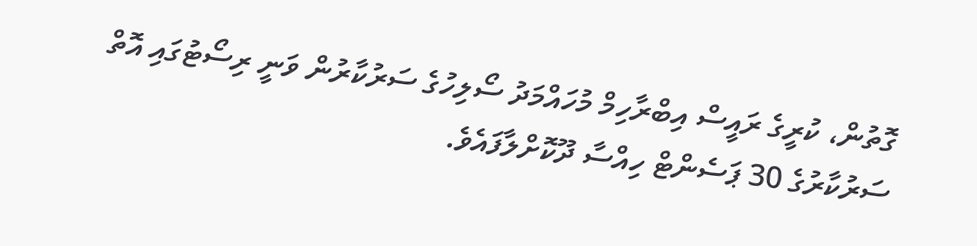ގޮތުން، ކުރީގެ ރައީސް އިބްރާހިމް މުހައްމަދު ސޯލިހުގެ ސަރުކާރުން ވަނީ ރިސޯޓުގައި އޮތް ސަރުކާރުގެ 30 ޕަސެންޓް ހިއްސާ ދޫކޮށްލާފައެވެ.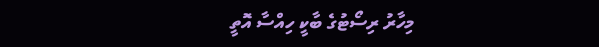މިހާރު ރިސޯޓުގެ ބާކީ ހިއްސާ އޮތީ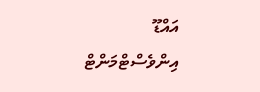އައްޑޫ އިންވެސްޓްމަންޓް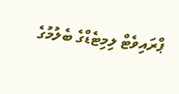ޕްރައިވެޓް ލިމިޓެޑްގެ ބެލުމުގެ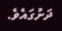ދަށުގައެވެ.